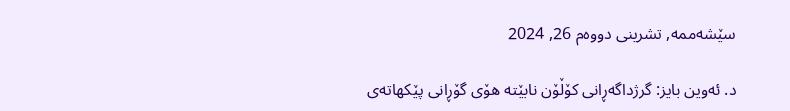سێشەممە, تشرینی دووه‌م 26, 2024

د. ئەوین بایز: گرژداگەڕانی کۆڵۆن نابێتە هۆی گۆڕانی پێکهاتەی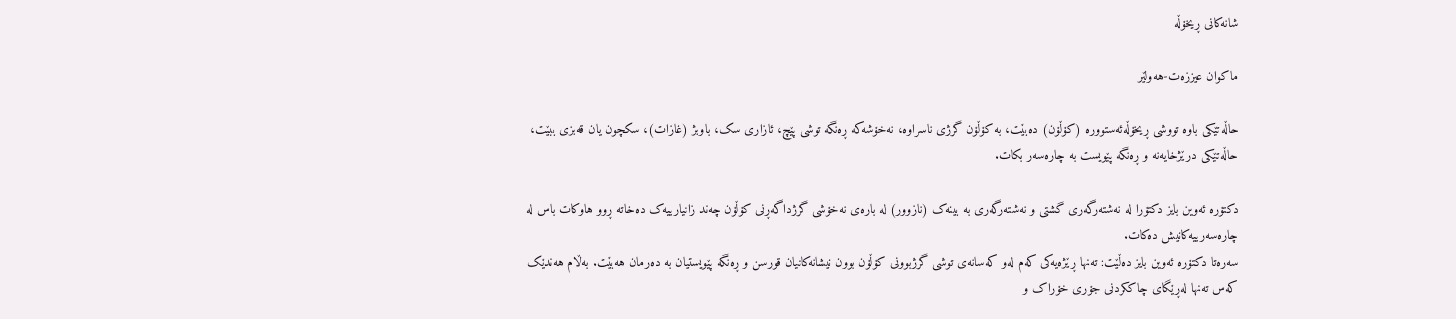شانەکانی ڕیخۆڵە

ماكوان عيززه‌‌ت-هەولێر

حاڵەتێکی باوە تووشی ڕیخۆڵەئەستوورە (کۆڵۆن) دەبێت، بە کۆڵۆن گرژی ناسراوە، نەخۆشەکە ڕەنگە توشی پێچ، ئازاری سک، باوبژ (غازات)، سکچون یان قەبزی ببێت، حاڵەتێکی درێژخایەنە و ڕەنگە پێویست بە چارەسەر بکات.

دکتۆرە ئەوین بایز دکتۆرا لە نەشتەرگەری گشتی و نەشتەرگەری بە بینەک (نازوور) لە بارەی نەخۆشی گرژداگەڕنی کۆڵۆن چەند زانیارییەک دەخاتە ڕوو هاوكات باس لە چارەسەرییەكانیش دەكات.
سەرەتا دکتۆرە ئەوین بایز دەڵێت: تەنها ڕێژەیەکی کەم لەو کەسانەی توشی گرژبوونی کۆڵۆن بوون نیشانەکانیان قورسن و ڕەنگە پێویستیان بە دەرمان هەبێت. بەڵام هەندێک کەس تەنها لەڕێگای چاککردنی جۆری خۆراک و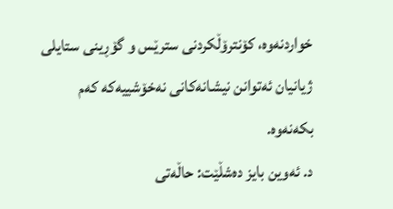خواردنەوە، کۆنترۆڵکردنی سترێس و گۆڕینی ستایلی ژیانیان ئەتوانن نیشانەکانی نەخۆشییەکە کەم بکەنەوە.
د. ئەوین بایز دەشڵێت: حاڵەتی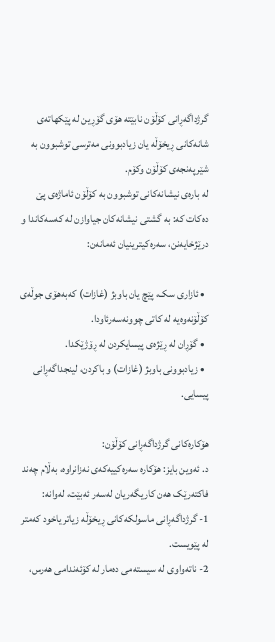گرژداگەڕانی کۆڵۆن نابێتە هۆی گۆڕین لە پێکهاتەی شانەکانی ڕیخۆڵە یان زیادبوونی مەترسی توشبوون بە شێرپەنجەی کۆڵۆن وکۆم.
لە بارەی نیشانەکانی توشبوون بە کۆڵۆن ئاماژەی پێ دەكات كە: بە گشتی نیشانەکان جیاوازن لە کەسەکاندا و درێژخایەنن، سەرەکیترینیان ئەمانەن:

  • ئازاری سک، پێچ یان باوبژ (غازات) کەبەهۆی جوڵەی کۆڵۆنەوەیە لە کاتی چوونەسەرئاودا.
  • گۆڕان لە ڕێژەی پیسایکردن لە ڕۆژێکدا.
  • زیادبوونی باوبژ (غازات) و باکردن، لینجداگەڕانی پیسایی.

هۆکارەکانی گرژداگەڕانی کۆڵۆن:
د. ئەوین بایز: هۆکارە سەرەکییەکەی نەزانراوە، بەڵام چەند فاکتەرێک هەن کاریگەریان لەسەر ئەبێت، لەوانە:
1- گرژداگەڕانی ماسولکەکانی ڕیخۆڵە زیاتر یاخود کەمتر لە پێویست.
2- ناتەواوی لە سیستەمی دەمار لە کۆئەندامی هەرس،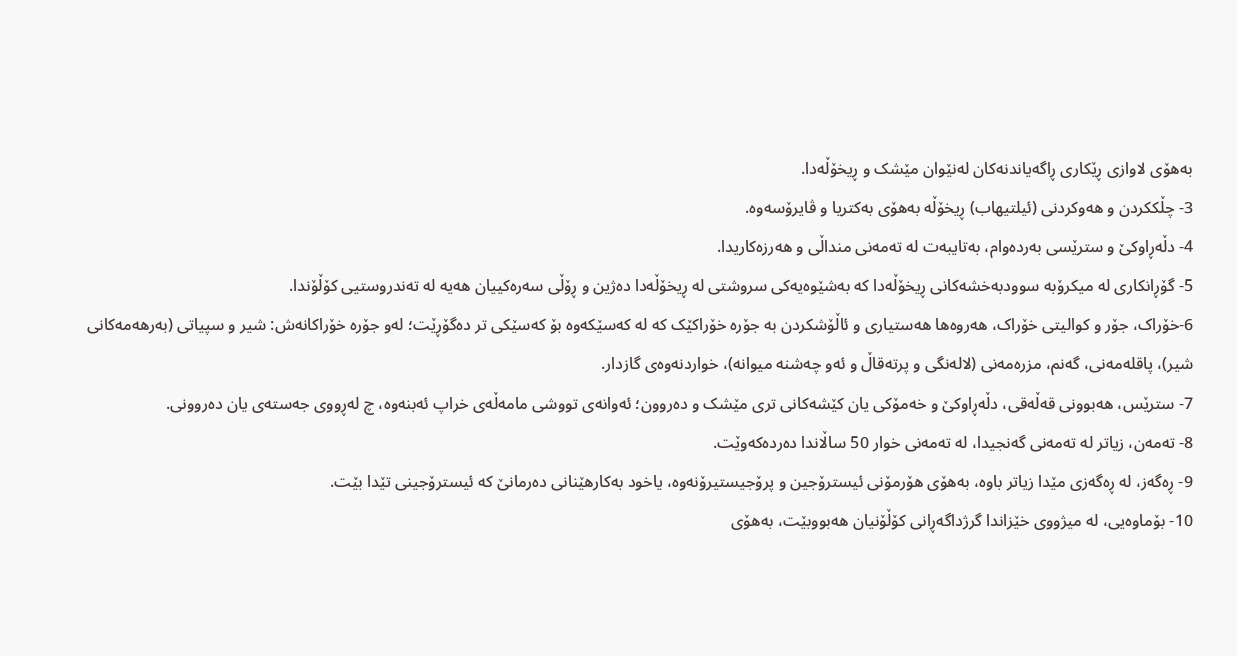بەهۆی لاوازی ڕێکاری ڕاگەیاندنەکان لەنێوان مێشک و ڕیخۆڵەدا.
3- چڵککردن و هەوکردنی (ئیلتیهاب) ڕیخۆڵە بەهۆی بەکتریا و ڤایرۆسەوە.
4- دڵەڕاوکێ و سترێسی بەردەوام، بەتایبەت لە تەمەنی منداڵی و هەرزەکاریدا.
5- گۆڕانکاری لە میکرۆبە سوودبەخشەکانی ڕیخۆڵەدا کە بەشێوەیەکی سروشتی لە ڕیخۆڵەدا دەژین و ڕۆڵی سەرەکییان هەیە لە تەندروستیی کۆڵۆندا.
6-خۆراک، جۆر و کوالیتی خۆراک، هەروەها هەستیاری و ئاڵۆشکردن بە جۆرە خۆراکێک کە لە کەسێکەوە بۆ کەسێکی تر دەگۆڕێت؛ لەو جۆرە خۆراکانەش: شیر و سپیاتی (بەرهەمەکانی شیر)، پاقلەمەنی، گەنم، مزرەمەنی (لالەنگی و پرتەقاڵ و ئەو چەشنە میوانە)، خواردنەوەی گازدار.
7- سترێس، هەبوونی قەڵەقی، دڵەڕاوکێ و خەمۆکی یان کێشەکانی تری مێشک و دەروون؛ ئەوانەی تووشی مامەڵەی خراپ ئەبنەوە، چ لەڕووی جەستەی یان دەروونی.
8- تەمەن، زیاتر لە تەمەنی گەنجیدا، لە تەمەنی خوار 50 ساڵاندا دەردەکەوێت.
9- ڕەگەز، لە ڕەگەزی مێدا زیاتر باوە، بەهۆی هۆرمۆنی ئیسترۆجین و پرۆجیستیرۆنەوە، یاخود بەکارهێنانی دەرمانێ کە ئیسترۆجینی تێدا بێت.
10- بۆماوەیی، لە میژووی خێزاندا گرژداگەڕانی کۆڵۆنیان هەبووبێت، بەهۆی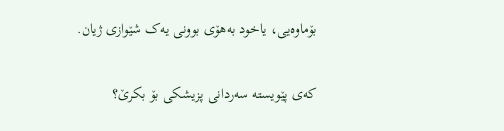بۆماوەیی، یاخود بەهۆی بوونی یەک شێوازی ژیان.

کەی پێویستە سەردانی پزیشکی بۆ بکرێ؟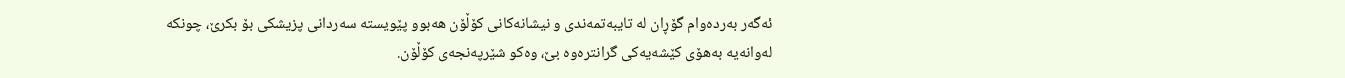ئەگەر بەردەوام گۆڕان لە تایبەتمەندی و نیشانەکانی کۆڵۆن هەبوو پێویستە سەردانی پزیشکی بۆ بکرێ، چونکە لەوانەیە بەهۆی کێشەیەکی گرانترەوە بێ، وەکو شێرپەنجەی کۆڵۆن.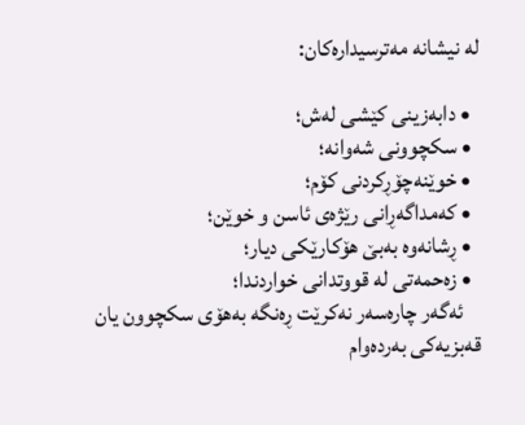لە نیشانە مەترسیدارەكان:

  • دابەزینی کێشی لەش؛
  • سکچوونی شەوانە؛
  • خوێنەچۆڕکردنی کۆم؛
  • کەمداگەڕانی رێژەی ئاسن و خوێن؛
  • ڕشانەوە بەبێ هۆکارێکی دیار؛
  • زەحمەتی لە قووتدانی خواردندا؛
    ئەگەر چارەسەر نەکرێت ڕەنگە بەهۆی سکچوون یان قەبزیەکی بەردەوام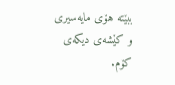ببێتە هۆی مایەسیری و کێشەی دیکەی کۆم.